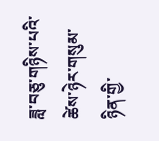ཟླ་བཅུ་གཉིས་པའི་ཚེས་ཉེར་གསུམ་ཉིན་གྱི་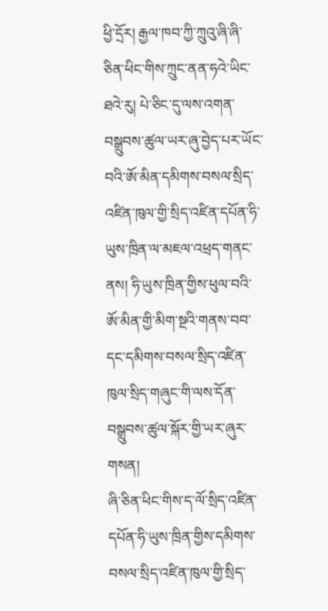ཕྱི་དྲོར། རྒྱལ་ཁབ་ཀྱི་ཀྲུའུ་ཞི་ཞི་ཅིན་ཕིང་གིས་ཀྲུང་ནན་ཧའེ་ཡིང་ཐའེ་རུ། པེ་ཅིང་དུ་ལས་འགན་བསྒྲུབས་ཚུལ་ཡར་ཞུ་བྱེད་པར་ཡོང་བའི་ཨོ་མིན་དམིགས་བསལ་སྲིད་འཛིན་ཁུལ་གྱི་སྲིད་འཛིན་དཔོན་ཧི་ཡུས་ཁྲིན་ལ་མཇལ་འཕྲད་གནང་ནས། ཧི་ཡུས་ཁྲིན་གྱིས་ཕུལ་བའི་ཨོ་མིན་གྱི་མིག་སྔའི་གནས་བབ་དང་དམིགས་བསལ་སྲིད་འཛིན་ཁུལ་སྲིད་གཞུང་གི་ལས་དོན་བསྒྲུབས་ཚུལ་སྐོར་གྱི་ཡར་ཞུར་གསན།
ཞི་ཅིན་ཕིང་གིས་ད་ལོ་སྲིད་འཛིན་དཔོན་ཧི་ཡུས་ཁྲིན་གྱིས་དམིགས་བསལ་སྲིད་འཛིན་ཁུལ་གྱི་སྲིད་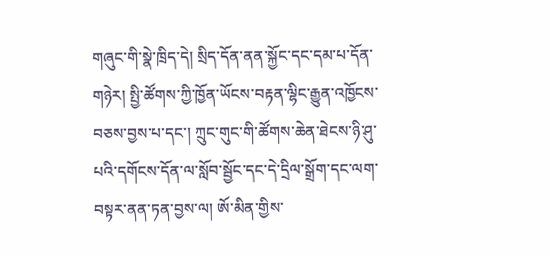གཞུང་གི་སྣེ་ཁྲིད་དེ། སྲིད་དོན་ནན་སྐྱོང་དང་དམ་པ་དོན་གཉེར། སྤྱི་ཚོགས་ཀྱི་ཁྱོན་ཡོངས་བརྟན་ལྷིང་རྒྱུན་འཁྱོངས་བཅས་བྱས་པ་དང་། ཀྲུང་གུང་གི་ཚོགས་ཆེན་ཐེངས་ཉི་ཤུ་པའི་དགོངས་དོན་ལ་སློབ་སྦྱོང་དང་དེ་དྲིལ་སྒྲོག་དང་ལག་བསྟར་ནན་ཏན་བྱས་ལ། ཨོ་མིན་གྱིས་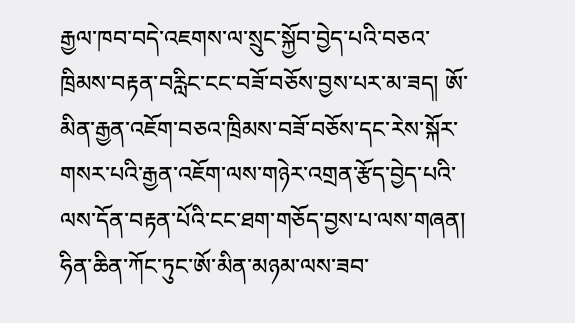རྒྱལ་ཁབ་བདེ་འཇགས་ལ་སྲུང་སྐྱོབ་བྱེད་པའི་བཅའ་ཁྲིམས་བརྟན་བརླིང་ངང་བཟོ་བཅོས་བྱས་པར་མ་ཟད། ཨོ་མིན་རྒྱན་འཇོག་བཅའ་ཁྲིམས་བཟོ་བཅོས་དང་རེས་སྐོར་གསར་པའི་རྒྱན་འཇོག་ལས་གཉེར་འགྲན་རྩོད་བྱེད་པའི་ལས་དོན་བརྟན་པོའི་ངང་ཐག་གཅོད་བྱས་པ་ལས་གཞན། ཧིན་ཆིན་ཀོང་ཏུང་ཨོ་མིན་མཉམ་ལས་ཟབ་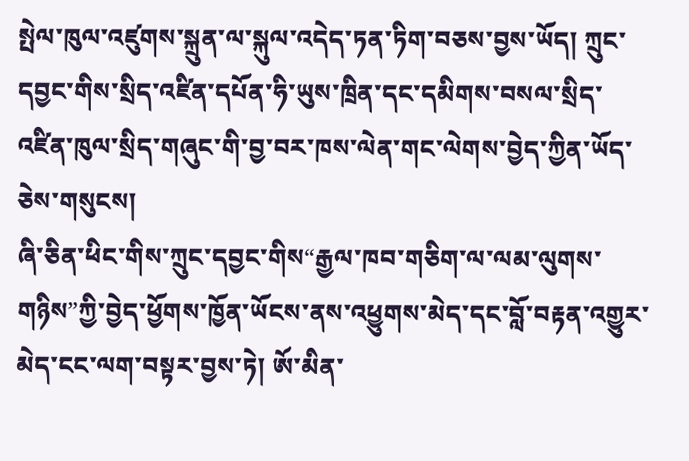སྤེལ་ཁུལ་འཛུགས་སྐྲུན་ལ་སྐུལ་འདེད་ཏན་ཏིག་བཅས་བྱས་ཡོད། ཀྲུང་དབྱང་གིས་སྲིད་འཛིན་དཔོན་ཧི་ཡུས་ཁྲིན་དང་དམིགས་བསལ་སྲིད་འཛིན་ཁུལ་སྲིད་གཞུང་གི་བྱ་བར་ཁས་ལེན་གང་ལེགས་བྱེད་ཀྱིན་ཡོད་ཅེས་གསུངས།
ཞི་ཅིན་ཕིང་གིས་ཀྲུང་དབྱང་གིས“རྒྱལ་ཁབ་གཅིག་ལ་ལམ་ལུགས་གཉིས”ཀྱི་བྱེད་ཕྱོགས་ཁྱོན་ཡོངས་ནས་འཕྱུགས་མེད་དང་བློ་བརྟན་འགྱུར་མེད་ངང་ལག་བསྟར་བྱས་ཏེ། ཨོ་མིན་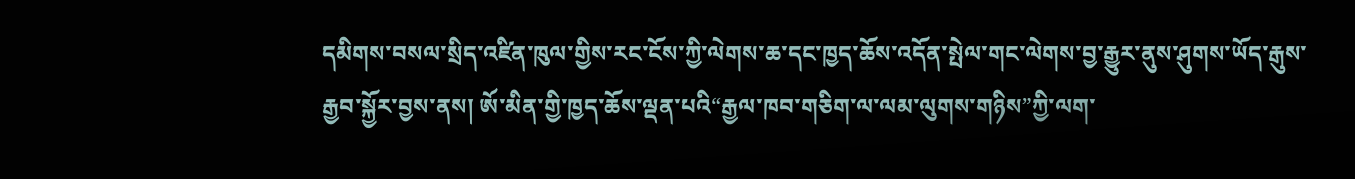དམིགས་བསལ་སྲིད་འཛིན་ཁུལ་གྱིས་རང་ངོས་ཀྱི་ལེགས་ཆ་དང་ཁྱད་ཆོས་འདོན་སྤེལ་གང་ལེགས་བྱ་རྒྱུར་ནུས་ཤུགས་ཡོད་རྒུས་རྒྱབ་སྐྱོར་བྱས་ནས། ཨོ་མིན་གྱི་ཁྱད་ཆོས་ལྡན་པའི“རྒྱལ་ཁབ་གཅིག་ལ་ལམ་ལུགས་གཉིས”ཀྱི་ལག་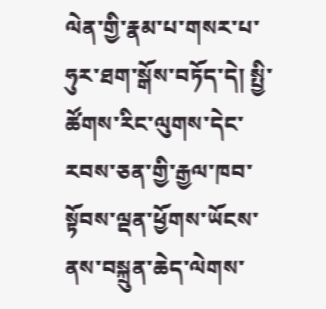ལེན་གྱི་རྣམ་པ་གསར་པ་ཧུར་ཐག་སྒོས་བཏོད་དེ། སྤྱི་ཚོགས་རིང་ལུགས་དེང་རབས་ཅན་གྱི་རྒྱལ་ཁབ་སྟོབས་ལྡན་ཕྱོགས་ཡོངས་ནས་བསྐྲུན་ཆེད་ལེགས་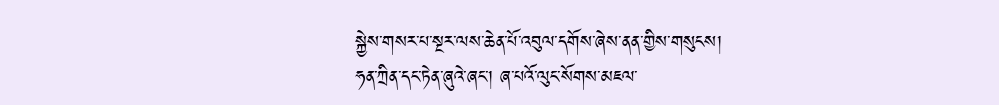སྐྱེས་གསར་པ་སྔར་ལས་ཆེན་པོ་འབུལ་དགོས་ཞེས་ནན་གྱིས་གསུངས།
ཧན་ཀྲིན་དང་ཏེན་ཞུའེ་ཞང་། ཞ་པའོ་ལུང་སོགས་མཇལ་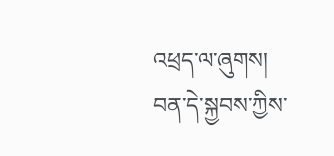འཕྲད་ལ་ཞུགས།
བན་དེ་སྐྱབས་ཀྱིས་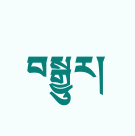བསྒྱུར།